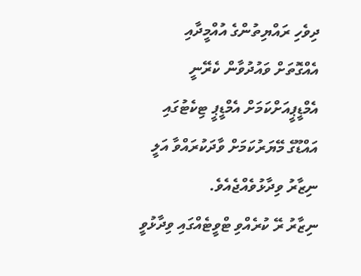ދިވެހި ރައްޔިތުންގެ އުއްމީދާއި އެއްގޮތަށް ވައުދުވާން ކެރޭނީ އެމްޑީޕީއަށްކަމަށް އެމްޑީޕީ ޓިކެޓުގައި އައްޑޫގެ މޭޔަރުކަމަށް ވާދަކުރައްވާ އަލީ ނިޒާރު ވިދާޅުވެއްޖެއެވެ.
ނިޒާރު ރޭ ކުރެއްވި ޓްވީޓެއްގައި ވިދާޅުވީ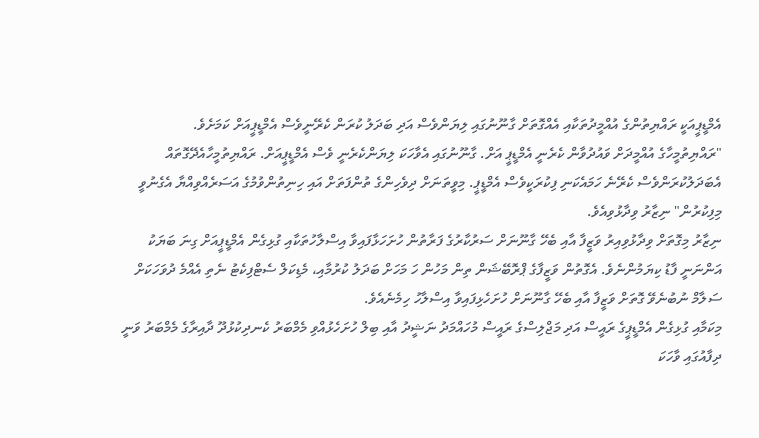އެމްޑީޕީއަކީ ރައްޔިތުންގެ އުއްމީދުތަކާއި އެއްގޮތަށް ގާނޫނުގައި ލިޔަންވެސް އަދި ބަދަލު ކުރަން ކެރޭނީވެސް އެމްޑީޕީއަށް ކަމަށެވެ.
"ރައްޔިތުމީހާގެ އުއްމީދަށް ވައުދުވާން ކެރެނީ އެމްޑީޕީ އަށް. ގާނޫނުގައި އެވާހަކަ ލިޔަންކެރެނީ ވެސް އެމްޑީޕީއަށް. ރައްޔިތުމީހާއެދޭގޮތައް އެބަދަލުކުރަންވެސް ކެރޭނެ ހަމައެކަނި ފިކުރަކީވެސް އެމްޑީޕީ. މިވީތަނަށް ދިވެހިންގެ ތުންފަތަށް އައި ހިނިތުންވުމުގެ އަސަރެއްވިއްޔާ އެގެނުވީ މިފިކުރުން" ނިޒާރު ވިދާޅުވިއެވެ.
ނިޒާރު މިގޮތަށް ވިދާޅުވިއިރު ވަޒީފާ އާއި ބެހޭ ގާނޫނަށް ސަރުކާރުގެ ފަރާތުން ހުށަހަޅާފައިވާ އިސްލާހުތަކާއި ގުޅިގެން އެމްޑީޕީއަށް ގިނަ ބަޔަކު އަންނަނީ ފާޑު ކިޔަމުންނެވެ. އެގޮތުން ވަޒީފާގެ ޕްރޮބޭޝަން ތިން މަހުން ހަ މަހަށް ބަދަލު ކުރުމާއި، މެޑިކަލް ސެޓްފިކެޓު ނެތި އެއްމެ ދުވަހަކަށް ސަލާމް ނުބުނެވޭ ގޮތަށް ވަޒީފާ އާއި ބެހޭ ގާނޫނަށް ހުށަހެޅިފައިވާ އިސްލާހު ހިމެނެއެވެ.
މިކަމާއި ގުޅިގެން އެމްޑީޕީގެ ރައީސް އަދި މަޖްލިސްގެ ރައީސް މުހައްމަދު ނަޝީދު އާއި ބިލް ހުށަހެޅުއްވި މެމްބަރު ކެނދިކުޅުދޫ ދާއިރާގެ މެމްބަރު ވަނީ ދިފާއުގައި ވާހަކަ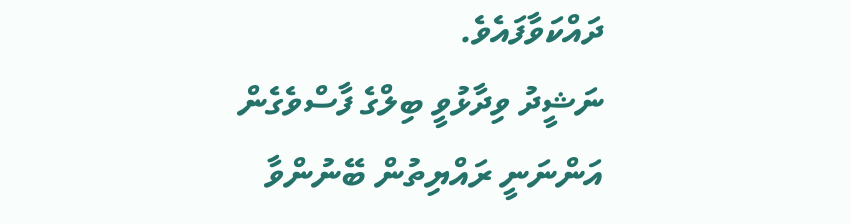ދައްކަވާފައެވެ.
ނަޝީދު ވިދާޅުވީ ބިލްގެ ފާސްވެގެން އަންނަނީ ރައްޔިތުން ބޭނުންވާ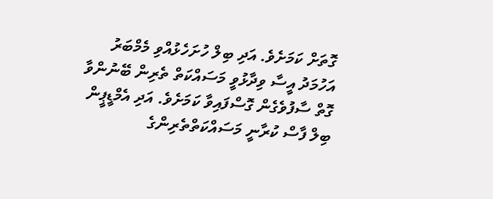ގޮތަށް ކަމަށެވެ. އަދި ބިލް ހުށަހެޅުއްވި މެމްބަރު އަހުމަދު އީސާ ވިދާޅުވީ މަސައްކަތް ތެރިން ބޭނުންވާ ގޮތް ސާފުވެގެން ގޮސްފައިވާ ކަމަށެވެ. އަދި އެމްޑީޕީން ބިލް ފާސް ކުރާނީ މަސައްކަތްތެރިންގެ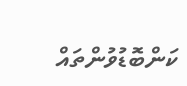ކަންބޮޑުވުންތައް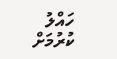ހައްލު ކުރުމަށް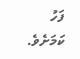ފަހު ކަމަށެވެ.